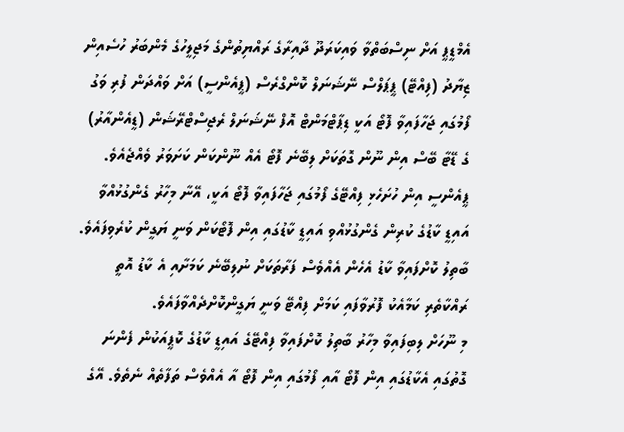އެމްޑީޕީ އަށް ނިސްބަތްވާ ވައިކަރަދޫ ދާއިރާގެ ރައްޔިތުންގެ މަޖިލީހުގެ މެންބަރު ހުސެއިން ޒިޔާދު (ފިއްޓޭ) ޕީޕަލްސް ނޭޝަނަލް ކޮންގްރެސް (ޕީއެންސީ) އަށް ވައްދަން ފުރި ވަގު ފޯމުގައި ޖަހާފައިވާ ފޮޓޯ އަކީ ޑިޕާޓްމަންޓް އޮފް ނޭޝަނަލް ރެޖިސްޓްރޭޝަން (ޑީއެންއާރު) ގެ ޑޭޓާ ބޭސް އިން ނޫން ގޮތަކަށް ލިބޭނެ ފޮޓޯ އެއް ނޫންކަން ކަށަވަރު ވެއްޖެއެވެ.
ޕީއެންސީ އިން ހުށަހެޅި ފިއްޓޭގެ ފޯމުގައި ޖަހާފައިވާ ފޮޓޯ އަކީ، އޭނާ މިހާރު ގެންގުޅުއްވާ އައިޑީ ކާޑުގެ ކުރިން ގެންގުޅުއްވި އައިޑީ ކާޑުގައި އިން ފޮޓޯކަން ވަނީ ޔަގީން ކުރެވިފައެވެ. ބާތިލު ކޮށްފައިވާ ކާޑު އެހެން އެއްވެސް ފަރާތަކަށް ނުލިބޭނެ ކަމަށާއި އެ ކާޑު އޮތީ ރައްކާތެރި ކަމާއެކު ފޮރުވާފައި ކަމަށް ފިއްޓޭ ވަނީ ޔަގީންކޮށްދެއްވާފައެވެ.
މި ނޫހަށް ލިބިފައިވާ މިހާރު ބާތިލު ކޮށްފައިވާ ފިއްޓޭގެ އައިޑީ ކާޑުގެ ކޮޕީއަކުން ފެންނަ ގޮތުގައި އެކާޑުގައި އިން ފޮޓޯ އާއި ފޯމުގައި އިން ފޮޓޯ އާ އެއްވެސް ތަފާތެއް ނެތެވެ. އޭގެ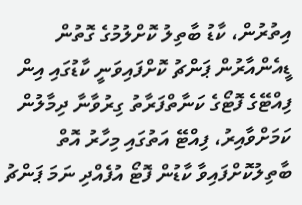އިތުރުން، ކާޑު ބާތިލު ކޮށްލުމުގެ ގޮތުން ޑީއެންއާރުން ޕަންޗު ކޮށްފައިވަނީ ކާޑުގައި އިން ފިއްޓޭގެ ފޮޓޯގެ ކަނާތްފަރާތު ގިރުވާނާ ދިމާލުން ކަމަށްވާއިރު، ފިއްޓޭ އަތުގައި މިހާރު އޮތް ބާތިލުކޮށްފައިވާ ކާޑުން ފޮޓޯ އުފެއްދި ނަމަ ޕަންޗު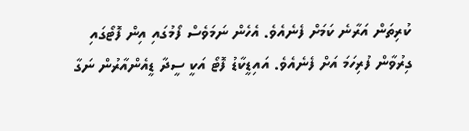ކުރިތަން އަރާނެ ކަމަށް ފެނެއެވެ. އެހެން ނަމަވެސް ފޯމުގައި އިން ފޮޓޯގައި ގިރުވާން ފުރިހަމަ އަށް ފެނެއެވެ. އައިޑީކާޑު ފޮޓޯ އަކީ ސީދާ ޑީއެންއާރުން ނަގާ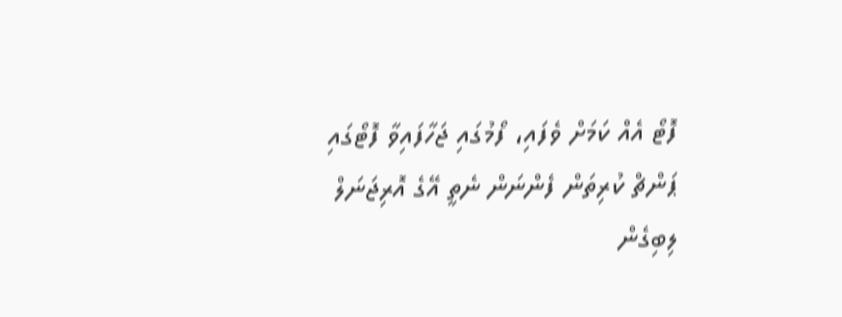ފޮޓޯ އެއް ކަމަށް ވެފައި، ފޯމުގައި ޖަހާފައިވާ ފޮޓޯގައި ޕަންޗް ކުރިތަން ފެންނަން ނެތީ އޭގެ އޮރިޖަނަލް ލިބިގެން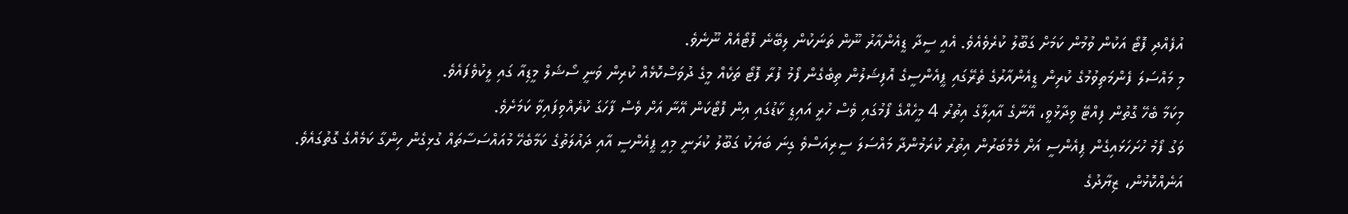އުފެއްދި ފޮޓޯ އަކުން ވުމުން ކަމަށް ގަބޫލު ކުރެވެއެވެ. އެއީ ސީދާ ޑީއެންއާރު ނޫން ތަނަކުން ލިބޭނެ ފޮޓޯއެއް ނޫނެވެ.
މި މައްސަލަ ފެންމަތިވުމުގެ ކުރިން ޑީއެންއާރުގެ ތެރޭގައި ޕީއެންސީގެ އޮފިޝަލުން ތިބެގެން ފޯމު ފުރާ ފޮޓޯ ތަކެއް މީގެ ދުވަސްކޮޅެއް ކުރިން ވަނީ ސޯޝަލް މީޑިއާ ގައި ލީކުވެފައެވެ.
މިކަމާ ބެހޭ ގޮތުން ފިއްޓޭ ވިދާޅުވީ، އޭނާގެ އާއިލާގެ އިތުރު 4 މީހެއްގެ ފޯމުގައި ވެސް ހުރީ އައިޑީ ކާޑުގައި އިން ފޮޓޯކަން އޭނާ އަށް ވެސް ފާހަގަ ކުރެއްވިފައިވާ ކަމަށެވެ.
ވަގު ފޯމު ހުށަހަޅައިގެން ޕިއެންސީ އަށް މެމްބަރުން އިތުރު ކުރަމުންދާ މައްސަލަ ސީރިއަސްވެ ގިނަ ބަޔަކު ގަބޫލު ކުރަނީ މިއީ ޕީއެންސީ އާއި ދައުލަތުގެ ކަމާބެހޭ މުއައްސަސާތައް ގުޅިގެން ހިންގާ ކަމެއްގެ ގޮތުގައެވެ.
އަނެއްކޮޅުން، ޒިޔާދުގެ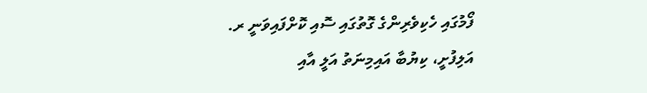ފޯމުގައި ހެކިވެރިންގެ ގޮތުގައި ސޮއި ކޮށްފައިވަނީ ރ. އަލިފުށީ، ކިޔުބާ އައިމިނަތު އަލީ އާއި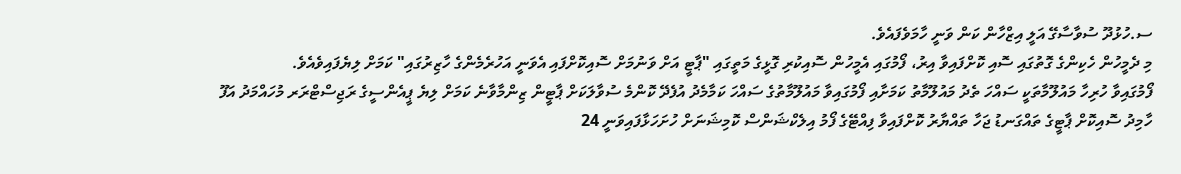ސ.ހުޅުދޫ ސުވާސާގޭ އަލީ އިޒްހާން ކަން ވަނީ ހާމަވެފައެވެ.
މި ދެމީހުން ހެކިންގެ ގޮތުގައި ސޮއި ކޮށްފައިވާ އިރު، ފޯމުގައި އެމީހުން ސޮއިކުރި ގޮޅީގެ މަތީގައި "ޕާޓީ އަށް ވަނުމަށް ސޮއިކޮށްފައި އެވަނީ އަހުރެމެންގެ ހާޒިރުގައި" ކަމަށް ލިޔެފައިވެއެވެ.
ފޯމުގައިވާ ހުރިހާ މައުލޫމާތަކީ ސައްހަ ތެދު މައުލޫމާތު ކަމަށާއި ފޯމުގައިވާ މައުލޫމާތުގެ ސައްހަ ކަމާމެދު އުފެދޭ ކޮންމެ ސުވާލަކަށް ޕާޓީން ޒިންމާވާނެ ކަމަށް ލިޔެ ޕީއެންސީގެ ރަޖިސްޓްރަރ މުހައްމަދު އަފޫ ހާމިދު ސޮއިކޮށް ޕާޓީގެ ތައްގަނޑު ޖަހާ ތައްޔާރު ކޮށްފައިވާ ފިއްޓޭގެ ފޯމު އިލެކްޝަންސް ކޮމިޝަނަށް ހުށަހަޅާފައިވަނީ 24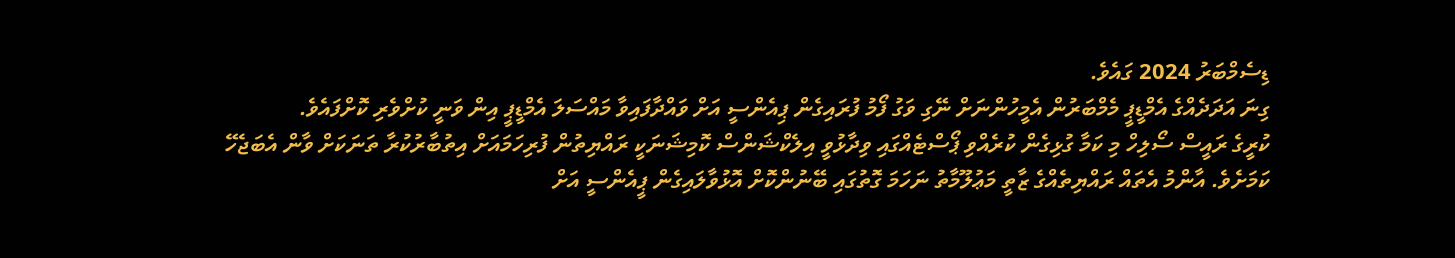ޑިސެމްބަރު 2024 ގައެވެ.
ގިނަ އަދަދެއްގެ އެމްޑީޕީ މެމްބަރުން އެމީހުންނަށް ނޭގި ވަގު ފޯމު ފުރައިގެން ޕިއެންސީ އަށް ވައްދާފައިވާ މައްސަލަ އެމްޑީޕީ އިން ވަނީ ކުށްވެރި ކޮށްފައެވެ.
ކުރީގެ ރައީސް ސޯލިހް މި ކަމާ ގުޅިގެން ކުރެއްވި ޕޯސްޓެއްގައި ވިދާޅުވީ އިލެކްޝަންސް ކޮމިޝަނަކީ ރައްޔިތުން ފުރިހަމައަށް އިތުބާރުކުރާ ތަނަކަށް ވާން އެބަޖެހޭ ކަމަށެވެ. އާންމު އެތައް ރައްޔިތެއްގެ ޒާތީ މަޢުލޫމާތު ނަހަމަ ގޮތުގައި ބޭނުންކޮށް އޮޅުވާލައިގެން ޕީއެންސީ އަށް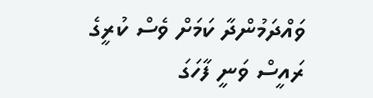ވައްދަމުންދާ ކަމަށް ވެސް ކުރީގެ ރައީސް ވަނީ ފާހަގަ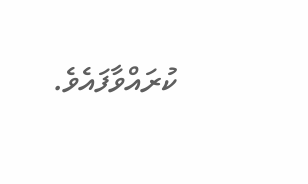ކުރައްވާފައެވެ.